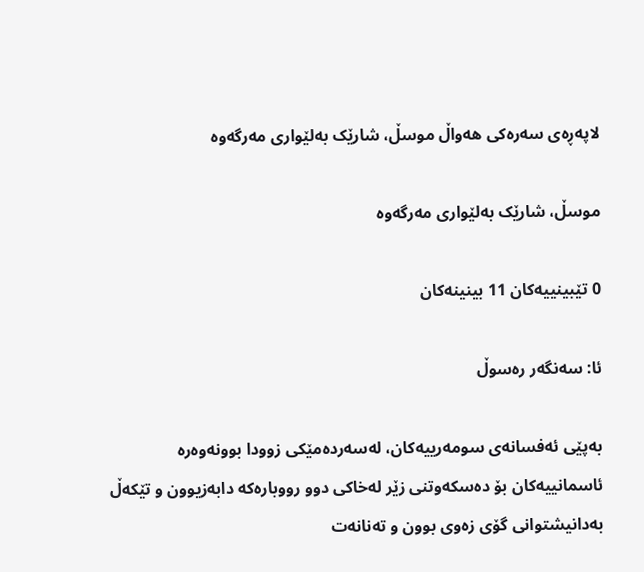لاپەڕەی سەرەکی هەواڵ موسڵ، شارێک بەلێواری مەرگەوە

موسڵ، شارێک بەلێواری مەرگەوە

0 تێبینییەکان 11 بینینەکان

ئا: سه‌نگه‌ر رەسوڵ

به‌پێی ئه‌فسانه‌ی سومه‌رییه‌كان، له‌سه‌رده‌مێكی زوودا بوونه‌وه‌ره‌ ئاسمانییه‌كان بۆ ده‌سكه‌وتنی زێر له‌خاكی دوو رووباره‌كه‌ دابه‌زیوون و تێكه‌ڵ به‌دانیشتوانی گۆی زه‌وی بوون و ته‌نانه‌ت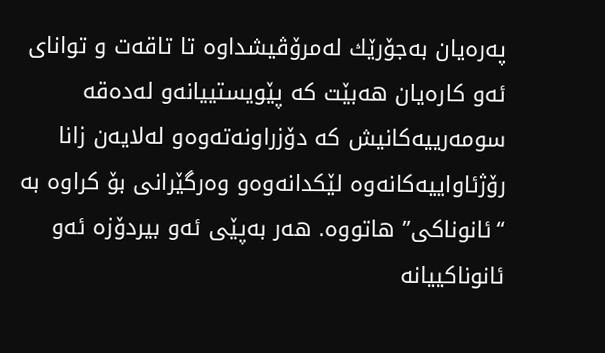په‌ره‌یان به‌جۆرێك له‌مرۆڤیشداوه‌ تا تاقه‌ت و توانای ئه‌و كاره‌یان هه‌بێت كه‌ پێویستییانه‌و له‌ده‌قه‌ سومه‌رییه‌كانیش كه‌ دۆزراونه‌ته‌وه‌و له‌لایه‌ن زانا رۆژئاواییه‌كانه‌وه‌ لێكدانه‌وه‌و وه‌رگێرانی بۆ كراوه‌ به‌ “ئانوناكی” هاتووه‌. هه‌ر به‌پێی ئه‌و بیردۆزه‌ ئه‌و ئانوناكییانه‌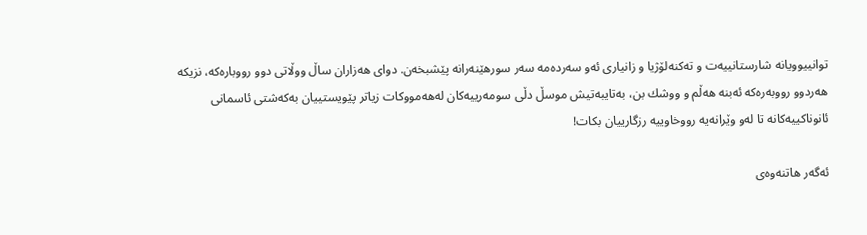توانییوویانه‌ شارستانییه‌ت و ته‌كنه‌لۆژیا و زانیاری ئه‌و سه‌رده‌مه‌ سه‌ر سورهێنه‌رانه‌ پێشبخه‌ن. دوای هه‌زاران ساڵ ووڵاتی دوو رووباره‌كه‌، نزیكه‌ هه‌ردوو رووبه‌ره‌كه‌ ئه‌بنه‌ هه‌ڵم و ووشك بن، به‌تایبه‌تیش موسڵ دڵی سومه‌رییه‌كان له‌هه‌مووكات زیاتر پێویستییان به‌كه‌شتی ئاسمانی ئانوناكییه‌كانه‌ تا له‌و وێرانه‌یه‌ رووخاوییه‌ رزگارییان بكات!

ئه‌گه‌ر هاتنه‌وه‌ی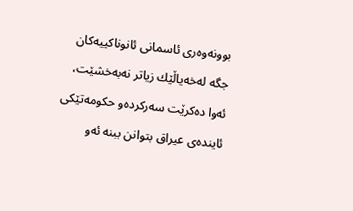بوونه‌وه‌ری ئاسمانی ئانوناكییه‌كان جگه‌ له‌خه‌یاڵێك زیاتر نه‌به‌خشێت، ئه‌وا ده‌كرێت سه‌ركرده‌و حكومه‌تێكی ئاینده‌ی عیراق بتوانن ببنه‌ ئه‌و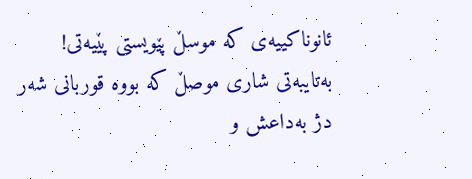ئانوناكییه‌ی كه‌ موسڵ پێویستی پێیه‌تی! به‌تایبه‌تی شاری موصڵ كه‌ بووه‌ قوربانی شه‌ر دژ به‌داعش و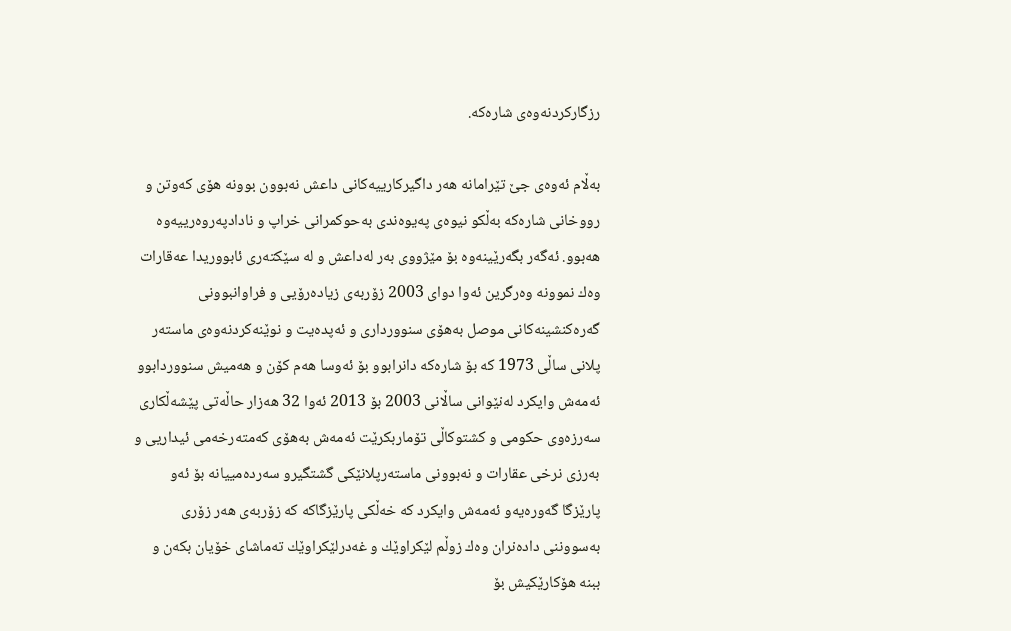رزگاركردنه‌وه‌ی شاره‌كه‌.

به‌ڵام ئه‌وه‌ی جێ تێرامانه‌ هه‌ر داگیركارییه‌كانی داعش نه‌بوون بوونه‌ هۆی كه‌وتن و رووخانی شاره‌كه‌ به‌ڵكو نیوه‌ی په‌یوه‌ندی به‌حوكمرانی خراپ و نادادپه‌روه‌رییه‌وه‌ هه‌بوو. ئه‌گه‌ر بگه‌رێینه‌وه‌ بۆ مێژووی به‌ر له‌داعش و له‌ سێكته‌ری ئابووریدا عه‌قارات وه‌ك نموونه‌ وه‌رگرین ئه‌وا دوای 2003 زۆربه‌ی زیاده‌رۆیی و فراوانبوونی گه‌ره‌كنشینه‌كانی موصل به‌هۆی سنوورداری و ئه‌پده‌یت و نوێنه‌كردنه‌وه‌ی ماسته‌ر پلانی ساڵی 1973 كه‌ بۆ شاره‌كه‌ دانرابوو بۆ ئه‌وسا هه‌م كۆن و هه‌میش سنووردابوو ئه‌مه‌ش وایكرد له‌نێوانی ساڵانی 2003 بۆ 2013 ئه‌وا 32 هه‌زار حاڵه‌تی پێشه‌ڵكاری سه‌رزه‌وی حكومی و كشتوكاڵی تۆماربكرێت ئه‌مه‌ش به‌هۆی كه‌مته‌رخه‌می ئیداریی و به‌رزی نرخی عقارات و نه‌بوونی ماسته‌رپلانێكی گشتگیرو سه‌رده‌مییانه‌ بۆ ئه‌و پارێزگا گه‌وره‌یه‌و ئه‌مه‌ش وایكرد كه‌ خه‌ڵكی پارێزگاكه‌ كه‌ زۆربه‌ی هه‌ر زۆری به‌سووننی داده‌نران وه‌ك زوڵم لێكراوێك و غه‌درلێكراوێك ته‌ماشای خۆیان بكه‌ن و ببنه‌ هۆكارێكیش بۆ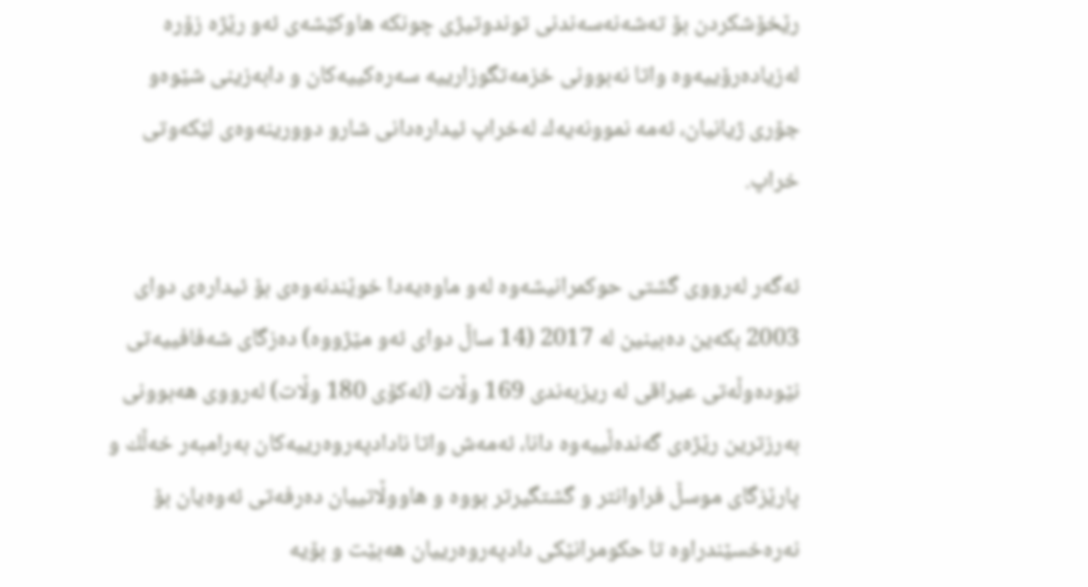رێخۆشكردن بۆ ته‌شه‌نه‌سه‌ندنی توندوتیژی چونكه‌ هاوكێشه‌ی ئه‌و رێژه‌ زۆره‌ له‌زیاده‌رۆییه‌وه‌ واتا نه‌بوونی خزمه‌تگوزارییه‌ سه‌ره‌كییه‌كان و دابه‌زینی شێوه‌و جۆری ژیانیان، ئه‌مه‌ نموونه‌یه‌ك له‌خراپ ئیداره‌دانی شارو دوورینه‌وه‌ی لێكه‌وتی خراپ.

ئه‌گه‌ر له‌رووی گشتی حوكمرانیشه‌وه‌ له‌و ماوه‌یه‌دا خوێندنه‌وه‌ی بۆ ئیداره‌ی دوای 2003 بكه‌ین ده‌بینین له‌ 2017 (14 ساڵ دوای ئه‌و مێژووه‌) ده‌زگای شه‌فافییه‌تی نێوده‌وڵه‌تی عیراقی له‌ ریزبه‌ندی 169 وڵات (له‌كۆی 180 وڵات) له‌رووی هه‌بوونی به‌رزترین رێژه‌ی گه‌نده‌ڵییه‌وه‌ دانا، ئه‌مه‌ش واتا نادادپه‌روه‌رییه‌كان به‌رامبه‌ر خه‌ڵك و پارێزگای موسڵ فراوانتر و گشتگیرتر بووه‌ و هاووڵاتییان ده‌رفه‌تی ئه‌وه‌یان بۆ نه‌ره‌خسێندراوه‌ تا حكومرانێكی دادپه‌روه‌رییان هه‌بێت و بۆیه‌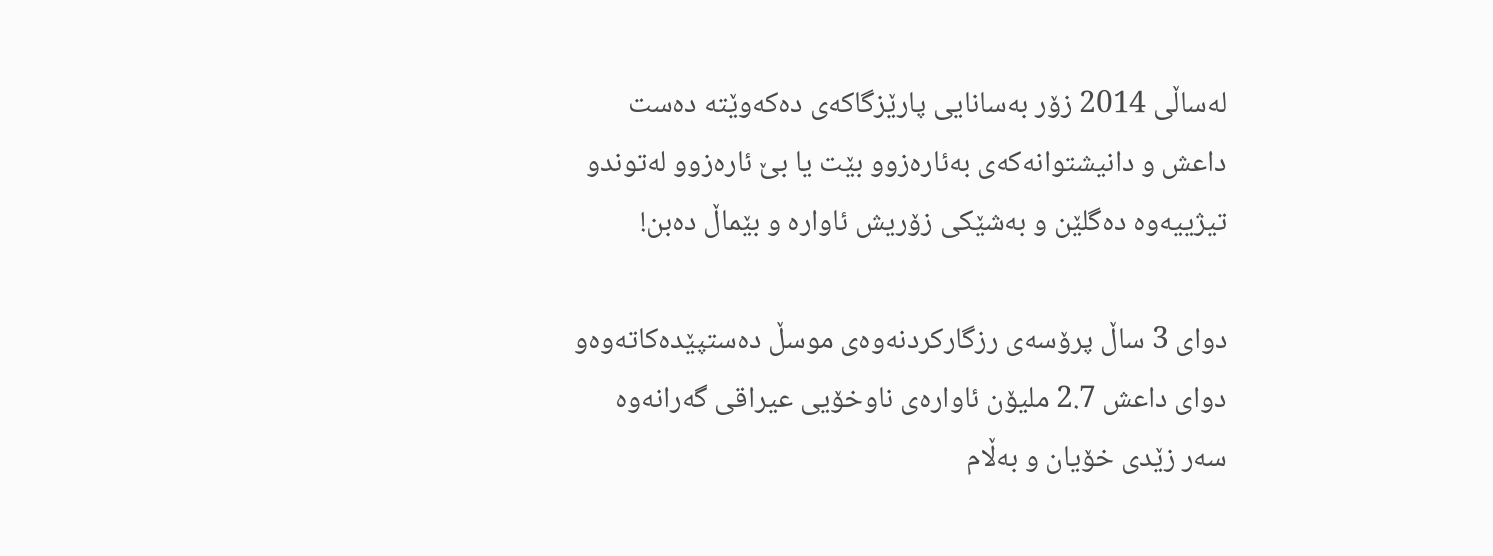له‌ساڵی 2014 زۆر به‌سانایی پارێزگاكه‌ی ده‌كه‌وێته‌ ده‌ست داعش و دانیشتوانه‌كه‌ی به‌ئاره‌زوو بێت یا بێ ئاره‌زوو له‌توندو تیژییه‌وه‌ ده‌گلێن و به‌شێكی زۆریش ئاواره‌ و بێماڵ ده‌بن!

دوای 3 ساڵ پرۆسه‌ی رزگاركردنه‌وه‌ی موسڵ ده‌ستپێده‌كاته‌وه‌و دوای داعش 2.7 ملیۆن ئاواره‌ی ناوخۆیی عیراقی گه‌رانه‌وه‌ سه‌ر زێدی خۆیان و به‌ڵام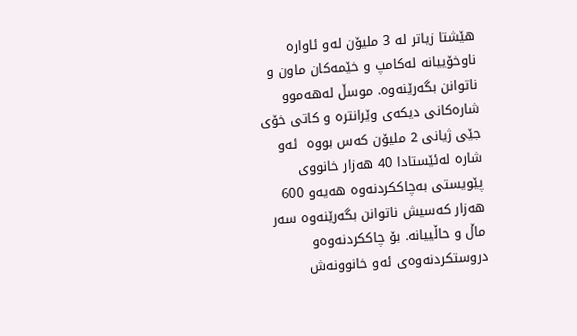هێشتا زیاتر له‌ 3 ملیۆن له‌و ئاواره‌ ناوخۆییانه‌ له‌كامپ و خێمه‌كان ماون و ناتوانن بگه‌رێنه‌وه‌. موسڵ له‌هه‌موو شاره‌كانی دیكه‌ی وێرانتره‌ و كاتی خۆی جێی ژیانی 2 ملیۆن كه‌س بووه‌  ئه‌و شاره‌ له‌ئێستادا 40 هه‌زار خانووی پێویستی به‌چاككردنه‌وه‌ هه‌یه‌و 600 هه‌زار كه‌سیش ناتوانن بگه‌رێنه‌وه‌ سه‌ر ماڵ و حاڵییانه‌. بۆ چاككردنه‌وه‌و دروستكردنه‌وه‌ی ئه‌و خانوونه‌ش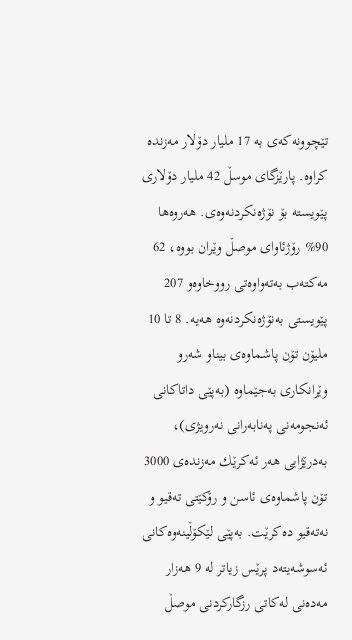تێچوونه‌كه‌ی به‌ 17 ملیار دۆلار مه‌زنده‌ كراوه‌. پارێزگای موسڵ 42 ملیار دۆلاری  پێویسته‌ بۆ نۆژه‌نكردنه‌وه‌ی. هه‌روه‌ها 90% رۆژئاوای موصڵ وێران بووه‌، 62 مه‌كته‌ب به‌ته‌واوه‌تی رووخاوه‌و 207 پێویستی به‌نۆژه‌نكردنه‌وه‌ هه‌یه‌. 8 تا 10 ملیۆن تۆن پاشماوه‌ی بیناو شه‌رو وێرانكاری به‌جێماوه‌ (به‌پێی داتاكانی ئه‌نجومه‌نی په‌نابه‌رانی نه‌رویژی)، به‌درێژایی هه‌ر ئه‌كرێك مه‌زنده‌ی 3000 تۆن پاشماوه‌ی ئاسن و رۆكێتی ته‌قیو و نه‌ته‌قیو ده‌كرێت. به‌پێی لێكۆڵینه‌وه‌كانی ئه‌سوشه‌یته‌د پرێس زیاتر له‌ 9 هه‌زار مه‌ده‌نی له‌كاتی رزگاركردنی موصڵ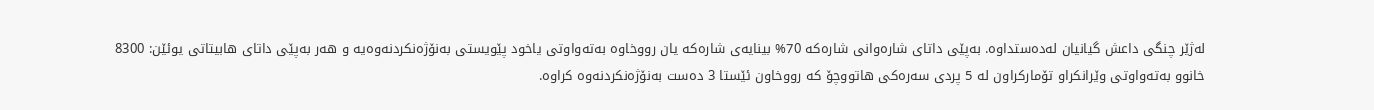له‌ژێر چنگی داعش گیانیان له‌ده‌ستداوه‌. به‌پێی داتای شاره‌وانی شاره‌كه‌ 70% بینایه‌ی شاره‌كه‌ یان رووخاوه‌ به‌ته‌واوتی یاخود پێویستی به‌نۆژه‌نكردنه‌وه‌یه‌ و هه‌ر به‌پێی داتای هابیتاتی یوئێن: 8300 خانوو به‌ته‌واوتی وێرانكراو تۆماركراون له‌ 5 پردی سه‌ره‌كی هاتووچۆ كه‌ رووخاون ئێستا 3 ده‌ست به‌نۆژه‌نكردنه‌وه‌ كراوه‌.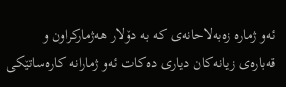ئه‌و ژماره‌ زه‌به‌لاحانه‌ی كه‌ به‌ دۆلار هه‌ژماركراون و قه‌باره‌ی زیانه‌كان دیاری ده‌كات ئه‌و ژمارانه‌ كاره‌ساتێكی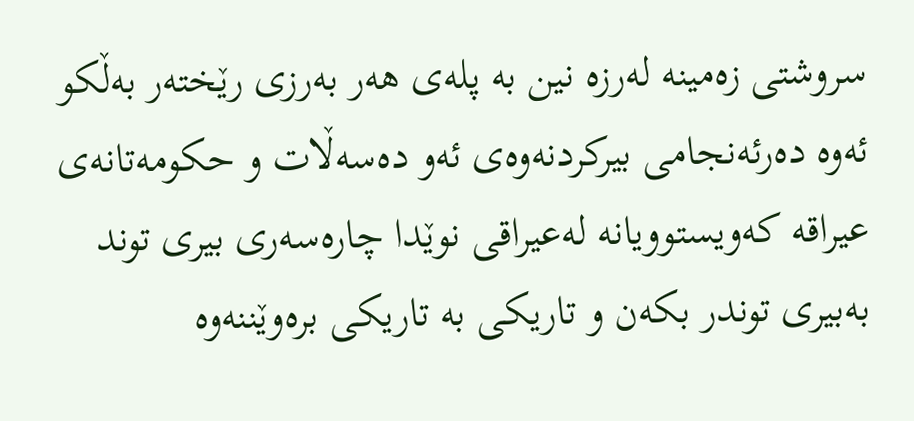سروشتی زه‌مینه‌ له‌رزه‌ نین به‌ پله‌ی هه‌ر به‌رزی رێخته‌ر به‌ڵكو ئه‌وه‌ ده‌رئه‌نجامی بیركردنه‌وه‌ی ئه‌و ده‌سه‌ڵات و حكومه‌تانه‌ی عیراقه‌ كه‌ویستوویانه‌ له‌عیراقی نوێدا چاره‌سه‌ری بیری توند به‌بیری توندر بكه‌ن و تاریكی به‌ تاریكی بره‌وێننه‌وه‌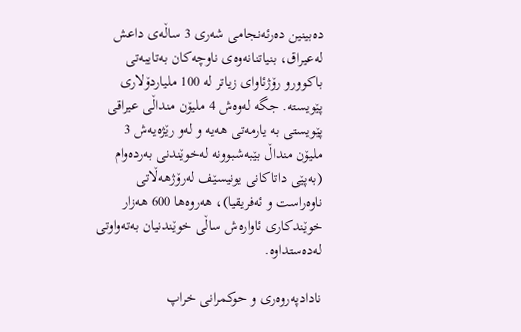ده‌بینین ده‌رئه‌نجامی شه‌ری 3 ساڵه‌ی داعش له‌عیراق، بنیاتنانه‌وه‌ی ناوچه‌كان به‌تایبه‌تی باكوورو رۆژئاوای زیاتر له‌ 100 ملیاردۆلاری پێویسته‌. جگه‌ له‌وه‌ش 4 ملیۆن منداڵی عیراقی پێویستی به‌ یارمه‌تی هه‌یه‌ و له‌و رێژه‌یه‌ش 3 ملیۆن منداڵ بێبه‌شبوونه‌ له‌خوێندنی به‌رده‌وام (به‌پێی داتاكانی یونیسێف له‌رۆژهه‌ڵاتی ناوه‌راست و ئه‌فریقیا)، هه‌روه‌ها 600 هه‌زار خوێندكاری ئاواره‌ش ساڵی خوێندنیان به‌ته‌واوتی له‌ده‌ستداوه‌.

نادادپه‌روه‌ری و حوكمرانی خراپ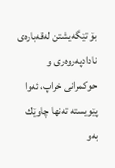بۆ تێگه‌یشتن له‌قه‌باره‌ی نادادپه‌روه‌ری و حوكمرانی خراپ، ئه‌وا پێویسته‌ ته‌نها چاوێك به‌و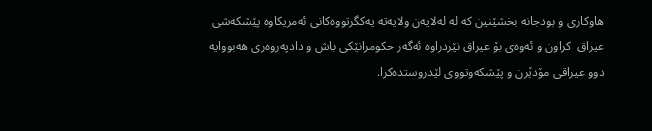هاوكاری و بودجانه‌ بخشێنین كه‌ له‌ له‌لایه‌ن ولایه‌ته‌ یه‌كگرتووه‌كانی ئه‌مریكاوه‌ پێشكه‌شی عیراق  كراون و ئه‌وه‌ی بۆ عیراق نێردراوه‌ ئه‌گه‌ر حكومرانێكی باش و دادپه‌روه‌ری هه‌بووایه‌ دوو عیراقی مۆدێرن و پێشكه‌وتووی لێدروستده‌كرا.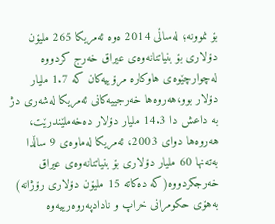بۆ نموونه‌؛ له‌ساڵی 2014 ه‌وه‌ ئه‌مریكا 265 ملیۆن دۆلاری بۆ بنیاتنانه‌وه‌ی عیراق خه‌رج كردووه‌ له‌چوارچێوه‌ی هاوكاره‌ مرۆییه‌كان كه‌ 1.7 ملیار دۆلار بوو،هه‌روه‌ها خه‌رجییه‌كانی ئه‌مریكا له‌شه‌ری دژ به‌ داعش دا 14.3 ملیار دۆلار ده‌خه‌ملێندرێت، هه‌روه‌ها دوای 2003، ئه‌مریكا له‌ماوه‌ی 9 ساڵدا به‌ته‌نها 60 ملیار دۆلاری بۆ بنیاتنانه‌وه‌ی عیراق خه‌رجكردووه‌(كه‌ ده‌كاته‌ 15 ملیۆن دۆلاری رۆژانه‌) به‌هۆی حكومرانی خراپ و نادادپه‌روه‌رییه‌وه‌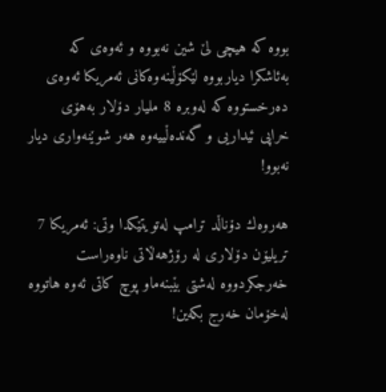بووه‌ كه‌ هیچی لێ شین نه‌بووه‌ و ئه‌وه‌ی كه‌ به‌ئاشكرا دیاربووه‌ لێكۆڵینه‌وه‌كانی ئه‌مریكا ئه‌وه‌ی ده‌رخستووه‌ كه‌ له‌وبره‌ 8 ملیار دۆلار به‌هۆی خراپی ئیداریی و گه‌نده‌ڵییه‌وه‌ هه‌ر شوێنه‌واری دیار نه‌بوو!

هه‌روه‌ك دۆناڵد ترامپ له‌تویتێكدا وتی: ئه‌مریكا 7 تریلیۆن دۆلاری له‌ رۆژهه‌ڵاتی ناوه‌راست خه‌رجكردووه‌ له‌شتی بێبنه‌ماو پوچ كاتی ئه‌وه‌ هاتووه‌ له‌خۆمان خه‌رج بكه‌ین!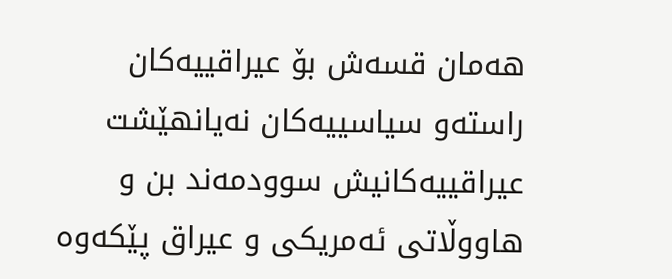هه‌مان قسه‌ش بۆ عیراقییه‌كان راسته‌و سیاسییه‌كان نه‌یانهێشت عیراقییه‌كانیش سوودمه‌ند بن و هاووڵاتی ئه‌مریكی و عیراق پێكه‌وه‌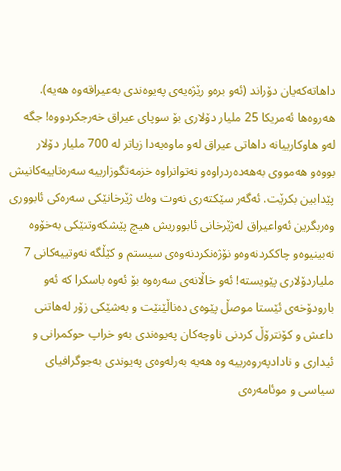داهاته‌كه‌یان دۆراند (ئه‌و بره‌و رێژه‌یه‌ی په‌یوه‌ندی به‌عیراقه‌وه‌ هه‌یه‌). هه‌روه‌ها ئه‌مریكا 25 ملیار دۆلاری بۆ سوپای عیراق خه‌رجكردووه‌! جگه‌ له‌و هاوكارییانه‌ داهاتی عیراق له‌و ماوه‌یه‌دا زیاتر له‌ 700 ملیار دۆلار بووه‌و هه‌مووی به‌هه‌ده‌ردراوه‌و نه‌توانراوه‌ خزمه‌تگوزارییه‌ سه‌ره‌تاییه‌كانیش پێدابین بكرێت. ئه‌گه‌ر سێكته‌ری نه‌وت وه‌ك ژێرخانێكی سه‌ره‌كی ئابووری وه‌ربگرین ئه‌واعیراق له‌ژێرخانی ئابووریش هیچ پێشكه‌وتنێكی به‌خۆوه‌ نه‌بینیوه‌و چاككردنه‌وه‌و نۆژه‌نكردنه‌وه‌ی سیستم و كێڵگه‌ نه‌وتییه‌كانی 7 ملیاردۆلاری پێویسته‌! ئه‌و خاڵانه‌ی سه‌ره‌وه‌ بۆ ئه‌وه‌ باسكرا كه‌ ئه‌و بارودۆخه‌ی ئێستا موصڵ پێوه‌ی ده‌ناڵێنێت و به‌شێكی زۆر له‌هاتنی داعش و كۆنترۆڵ كردنی ناوچه‌كان په‌یوه‌ندی به‌و خراپ حوكمرانی و ئیداری و نادادپه‌روه‌رییه‌ وه‌ هه‌یه‌ به‌رله‌وه‌ی په‌یوندی به‌جوگرافیای سیاسی و موئامه‌ره‌ی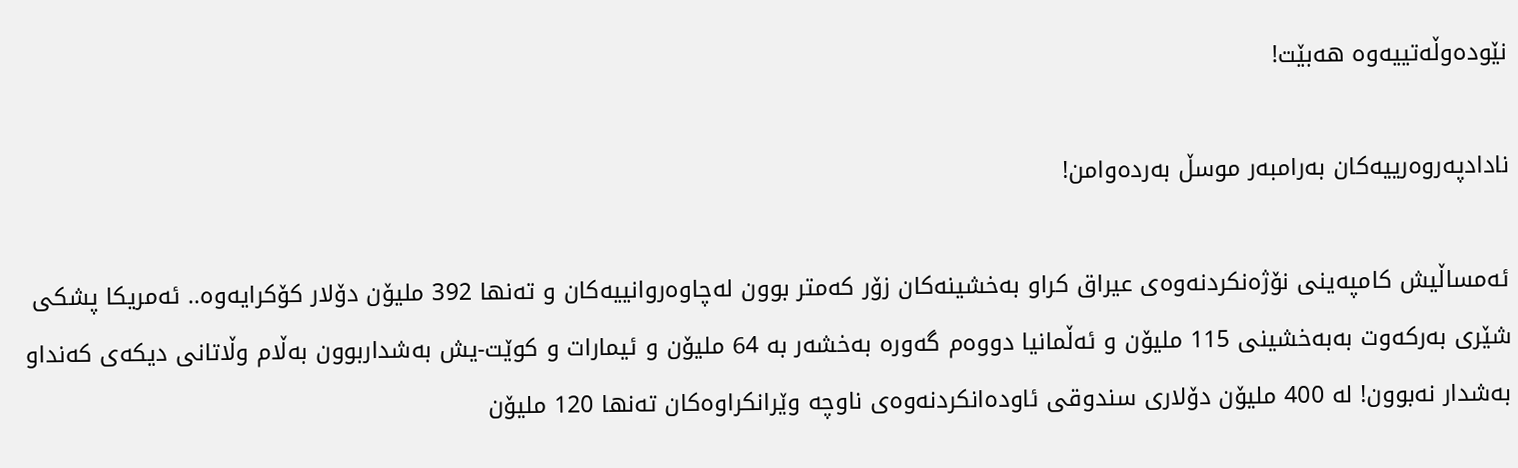نێوده‌وڵه‌تییه‌وه‌ هه‌بێت!

نادادپه‌روه‌رییه‌كان به‌رامبه‌ر موسڵ به‌رده‌وامن!

ئه‌مساڵیش كامپه‌ینی نۆژه‌نكردنه‌وه‌ی عیراق كراو به‌خشینه‌كان زۆر كه‌متر بوون له‌چاوه‌روانییه‌كان و ته‌نها 392 ملیۆن دۆلار كۆكرایه‌وه‌.. ئه‌مریكا پشكی شێری به‌ركه‌وت به‌به‌خشینی 115 ملیۆن و ئه‌ڵمانیا دووه‌م گه‌وره‌ به‌خشه‌ر به‌ 64 ملیۆن و ئیمارات و كوێت-یش به‌شداربوون به‌ڵام وڵاتانی دیكه‌ی كه‌نداو به‌شدار نه‌بوون! له‌ 400 ملیۆن دۆلاری سندوقی ئاوده‌انكردنه‌وه‌ی ناوچه‌ وێرانكراوه‌كان ته‌نها 120 ملیۆن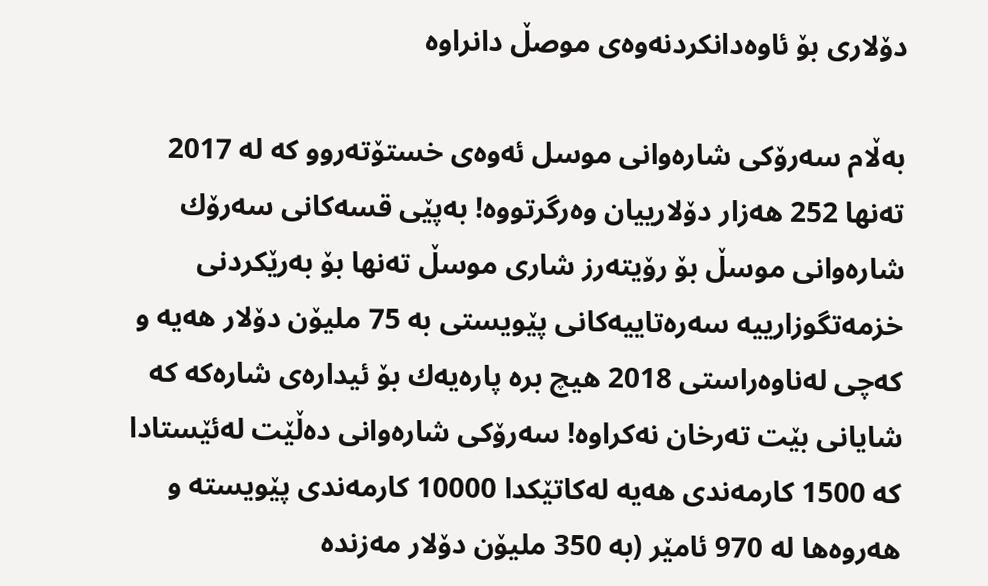دۆلاری بۆ ئاوه‌دانكردنه‌وه‌ی موصڵ دانراوه‌

به‌ڵام سه‌رۆكی شاره‌وانی موسل ئه‌وه‌ی خستۆته‌روو كه‌ له‌ 2017 ته‌نها 252 هه‌زار دۆلارییان وه‌رگرتووه‌! به‌پێی قسه‌كانی سه‌رۆك شاره‌وانی موسڵ بۆ رۆیته‌رز شاری موسڵ ته‌نها بۆ به‌رێكردنی خزمه‌تگوزارییه‌ سه‌ره‌تاییه‌كانی پێویستی به‌ 75 ملیۆن دۆلار هه‌یه‌ و كه‌چی له‌ناوه‌راستی 2018 هیچ بره‌ پاره‌یه‌ك بۆ ئیداره‌ی شاره‌كه‌ كه‌ شایانی بێت ته‌رخان نه‌كراوه‌! سه‌رۆكی شاره‌وانی ده‌ڵێت له‌ئێستادا كه‌ 1500 كارمه‌ندی هه‌یه‌ له‌كاتێكدا 10000 كارمه‌ندی پێویسته‌ و هه‌روه‌ها له‌ 970 ئامێر (به‌ 350 ملیۆن دۆلار مه‌زنده‌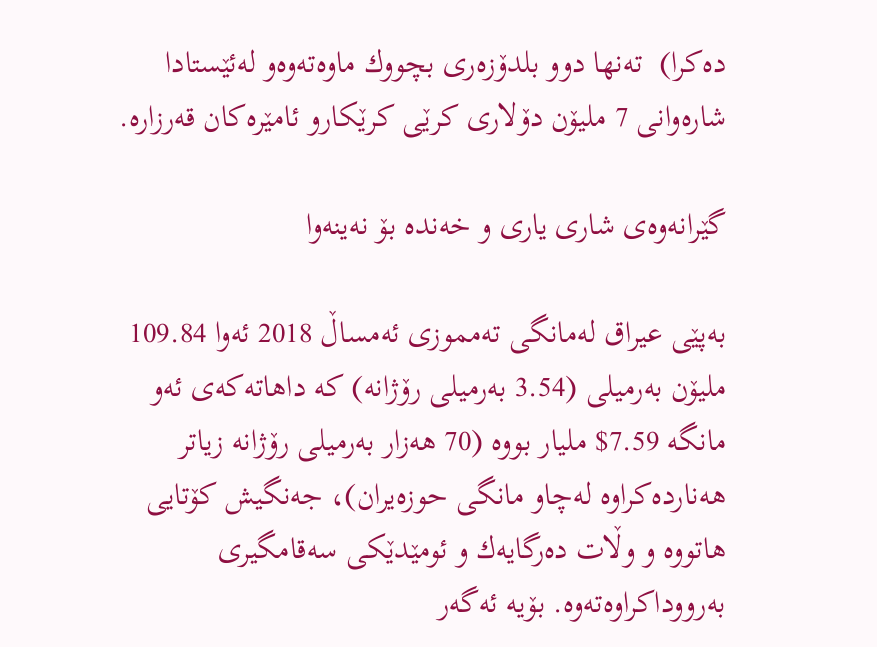ده‌كرا)  ته‌نها دوو بلدۆزه‌ری بچووك ماوه‌ته‌وه‌و له‌ئێستادا شاره‌وانی 7 ملیۆن دۆلاری كرێی كرێكارو ئامێره‌كان قه‌رزاره‌.

گێرانه‌وه‌ی شاری یاری و خه‌نده‌ بۆ نه‌ینه‌وا

به‌پێی عیراق له‌مانگی ته‌مموزی ئه‌مساڵ 2018 ئه‌وا 109.84 ملیۆن به‌رمیلی (3.54 به‌رمیلی رۆژانه‌) كه‌ داهاته‌كه‌ی ئه‌و مانگه‌ 7.59$ ملیار بووه‌ (70 هه‌زار به‌رمیلی رۆژانه‌ زیاتر هه‌نارده‌كراوه‌ له‌چاو مانگی حوزه‌یران)، جه‌نگیش كۆتایی هاتووه‌ و وڵات ده‌رگایه‌ك و ئومێدێكی سه‌قامگیری به‌رووداكراوه‌ته‌وه‌. بۆیه‌ ئه‌گه‌ر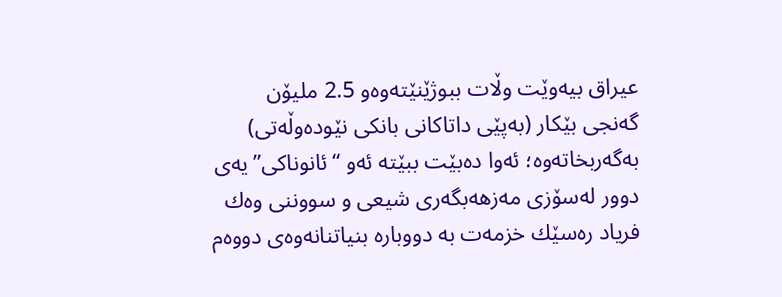عیراق بیه‌وێت وڵات ببوژێنێته‌وه‌و 2.5 ملیۆن گه‌نجی بێكار (به‌پێی داتاكانی بانكی نێوده‌وڵه‌تی) به‌گه‌ربخاته‌وه‌؛ ئه‌وا ده‌بێت ببێته‌ ئه‌و “ئانوناكی”یه‌ی دوور له‌سۆزی مه‌زهه‌بگه‌ری شیعی و سووننی وه‌ك فریاد ره‌سێك خزمه‌ت به‌ دووباره‌ بنیاتنانه‌وه‌ی دووه‌م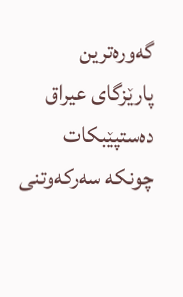گه‌وره‌ترین پارێزگای عیراق ده‌ستپێبكات چونكه‌ سه‌ركه‌وتنی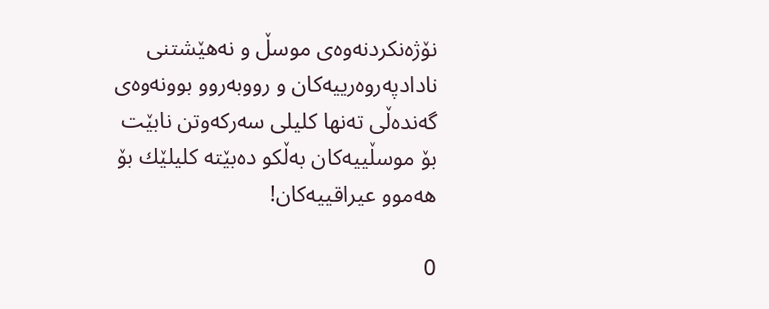نۆژه‌نكردنه‌وه‌ی موسڵ و نه‌هێشتنی نادادپه‌روه‌رییه‌كان و رووبه‌روو بوونه‌وه‌ی گه‌نده‌ڵی ته‌نها كلیلی سه‌ركه‌وتن نابێت بۆ موسڵییه‌كان به‌ڵكو ده‌بێته‌ كلیلێك بۆ هه‌موو عیراقییه‌كان!

0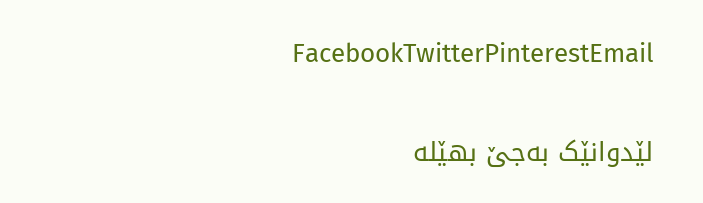FacebookTwitterPinterestEmail

لێدوانێک بەجێ بهێلە